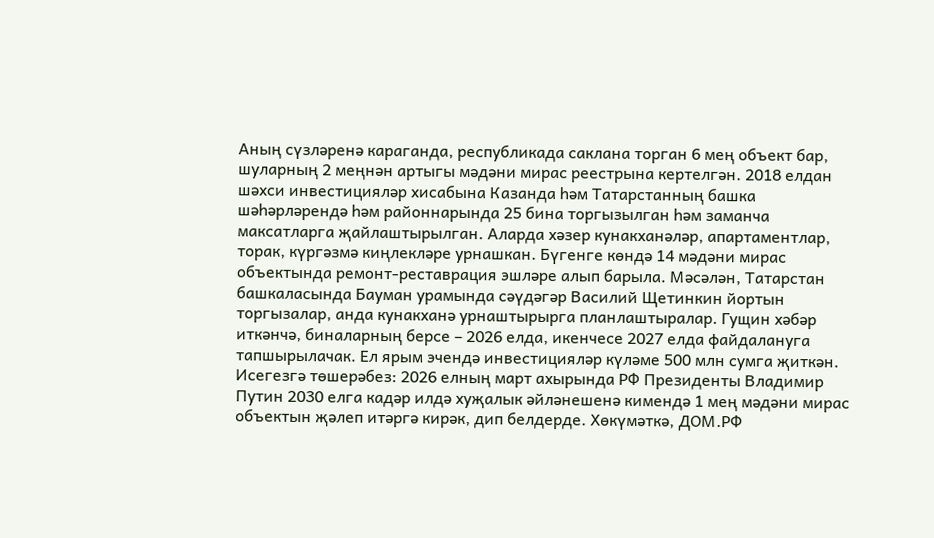Аның сүзләренә караганда, республикада саклана торган 6 мең объект бар, шуларның 2 меңнән артыгы мәдәни мирас реестрына кертелгән. 2018 елдан шәхси инвестицияләр хисабына Казанда һәм Татарстанның башка шәһәрләрендә һәм районнарында 25 бина торгызылган һәм заманча максатларга җайлаштырылган. Аларда хәзер кунакханәләр, апартаментлар, торак, күргәзмә киңлекләре урнашкан. Бүгенге көндә 14 мәдәни мирас объектында ремонт-реставрация эшләре алып барыла. Мәсәлән, Татарстан башкаласында Бауман урамында сәүдәгәр Василий Щетинкин йортын торгызалар, анда кунакханә урнаштырырга планлаштыралар. Гущин хәбәр иткәнчә, биналарның берсе – 2026 елда, икенчесе 2027 елда файдалануга тапшырылачак. Ел ярым эчендә инвестицияләр күләме 500 млн сумга җиткән.
Исегезгә төшерәбез: 2026 елның март ахырында РФ Президенты Владимир Путин 2030 елга кадәр илдә хуҗалык әйләнешенә кимендә 1 мең мәдәни мирас объектын җәлеп итәргә кирәк, дип белдерде. Хөкүмәткә, ДОМ.РФ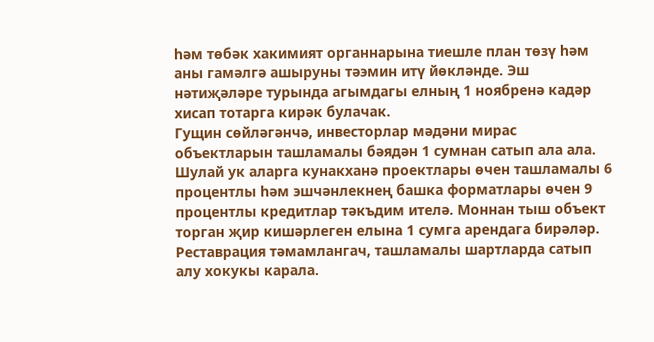һәм төбәк хакимият органнарына тиешле план төзү һәм аны гамәлгә ашыруны тәэмин итү йөкләнде. Эш нәтиҗәләре турында агымдагы елның 1 ноябренә кадәр хисап тотарга кирәк булачак.
Гущин сөйләгәнчә, инвесторлар мәдәни мирас объектларын ташламалы бәядән 1 сумнан сатып ала ала. Шулай ук аларга кунакханә проектлары өчен ташламалы 6 процентлы һәм эшчәнлекнең башка форматлары өчен 9 процентлы кредитлар тәкъдим ителә. Моннан тыш объект торган җир кишәрлеген елына 1 сумга арендага бирәләр. Реставрация тәмамлангач, ташламалы шартларда сатып алу хокукы карала.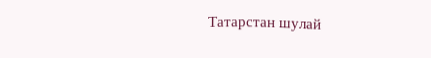Татарстан шулай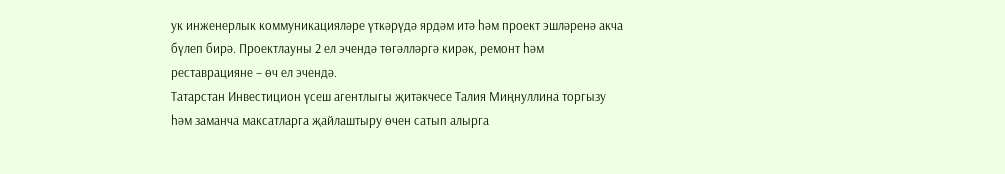ук инженерлык коммуникацияләре үткәрүдә ярдәм итә һәм проект эшләренә акча бүлеп бирә. Проектлауны 2 ел эчендә төгәлләргә кирәк, ремонт һәм реставрацияне – өч ел эчендә.
Татарстан Инвестицион үсеш агентлыгы җитәкчесе Талия Миңнуллина торгызу һәм заманча максатларга җайлаштыру өчен сатып алырга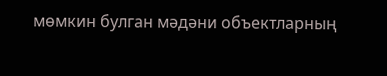мөмкин булган мәдәни объектларның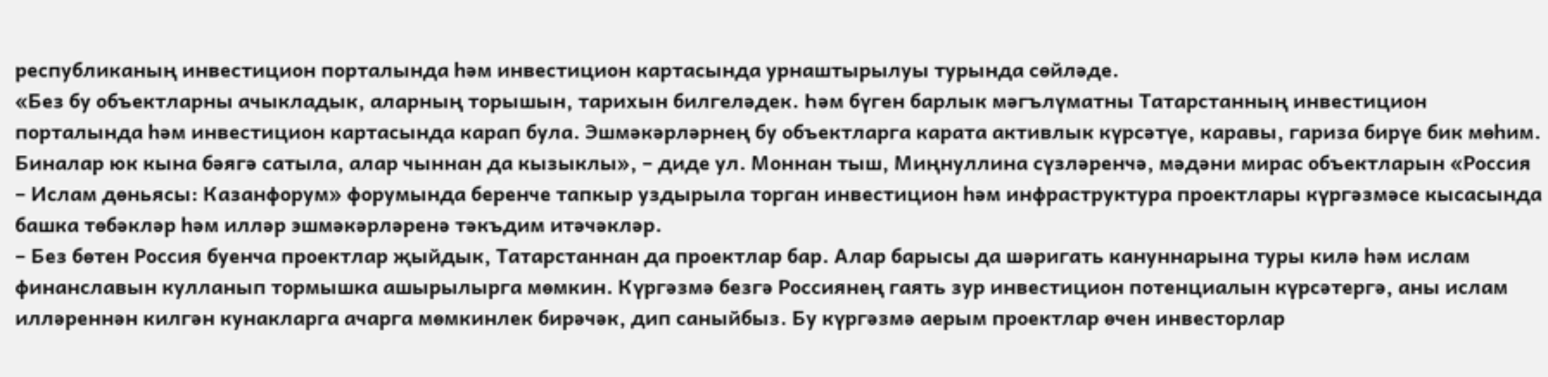республиканың инвестицион порталында һәм инвестицион картасында урнаштырылуы турында сөйләде.
«Без бу объектларны ачыкладык, аларның торышын, тарихын билгеләдек. Һәм бүген барлык мәгълүматны Татарстанның инвестицион порталында һәм инвестицион картасында карап була. Эшмәкәрләрнең бу объектларга карата активлык күрсәтүе, каравы, гариза бирүе бик мөһим. Биналар юк кына бәягә сатыла, алар чыннан да кызыклы», – диде ул. Моннан тыш, Миңнуллина сүзләренчә, мәдәни мирас объектларын «Россия – Ислам дөньясы: Казанфорум» форумында беренче тапкыр уздырыла торган инвестицион һәм инфраструктура проектлары күргәзмәсе кысасында башка төбәкләр һәм илләр эшмәкәрләренә тәкъдим итәчәкләр.
– Без бөтен Россия буенча проектлар җыйдык, Татарстаннан да проектлар бар. Алар барысы да шәригать кануннарына туры килә һәм ислам финанславын кулланып тормышка ашырылырга мөмкин. Күргәзмә безгә Россиянең гаять зур инвестицион потенциалын күрсәтергә, аны ислам илләреннән килгән кунакларга ачарга мөмкинлек бирәчәк, дип саныйбыз. Бу күргәзмә аерым проектлар өчен инвесторлар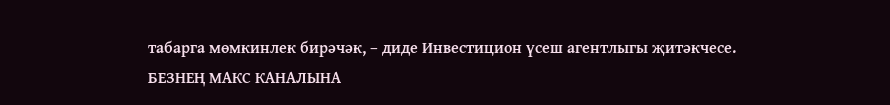табарга мөмкинлек бирәчәк, – диде Инвестицион үсеш агентлыгы җитәкчесе.
БЕЗНЕҢ МАКС КАНАЛЫНА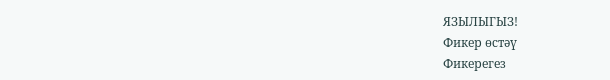ЯЗЫЛЫГЫЗ!
Фикер өстәү
Фикерегез